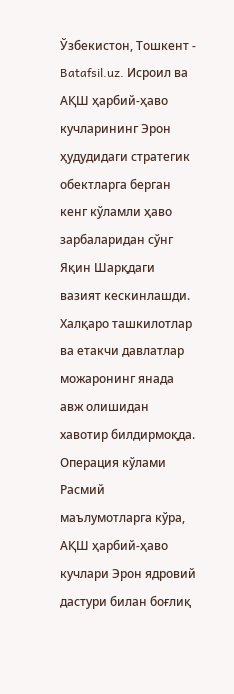Ўзбекистон, Тошкент - Batafsil.uz. Исроил ва АҚШ ҳарбий-ҳаво кучларининг Эрон ҳудудидаги стратегик обектларга берган кенг кўламли ҳаво зарбаларидан сўнг Яқин Шарқдаги вазият кескинлашди. Халқаро ташкилотлар ва етакчи давлатлар можаронинг янада авж олишидан хавотир билдирмоқда.
Операция кўлами
Расмий маълумотларга кўра, АҚШ ҳарбий-ҳаво кучлари Эрон ядровий дастури билан боғлиқ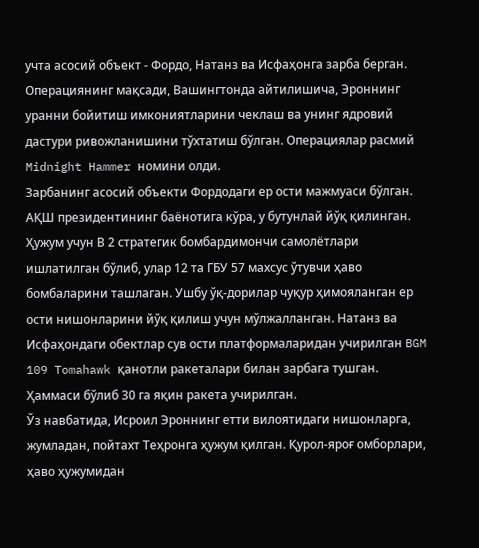учта асосий объект - Фордо, Натанз ва Исфаҳонга зарба берган. Операциянинг мақсади, Вашингтонда айтилишича, Эроннинг уранни бойитиш имкониятларини чеклаш ва унинг ядровий дастури ривожланишини тўхтатиш бўлган. Операциялар расмий Midnight Hammer номини олди.
Зарбанинг асосий объекти Фордодаги ер ости мажмуаси бўлган. АҚШ президентининг баёнотига кўра, у бутунлай йўқ қилинган. Ҳужум учун В 2 стратегик бомбардимончи самолётлари ишлатилган бўлиб, улар 12 та ГБУ 57 махсус ўтувчи ҳаво бомбаларини ташлаган. Ушбу ўқ-дорилар чуқур ҳимояланган ер ости нишонларини йўқ қилиш учун мўлжалланган. Натанз ва Исфаҳондаги обектлар сув ости платформаларидан учирилган BGM 109 Tomahawk қанотли ракеталари билан зарбага тушган. Ҳаммаси бўлиб 30 га яқин ракета учирилган.
Ўз навбатида, Исроил Эроннинг етти вилоятидаги нишонларга, жумладан, пойтахт Теҳронга ҳужум қилган. Қурол-яроғ омборлари, ҳаво ҳужумидан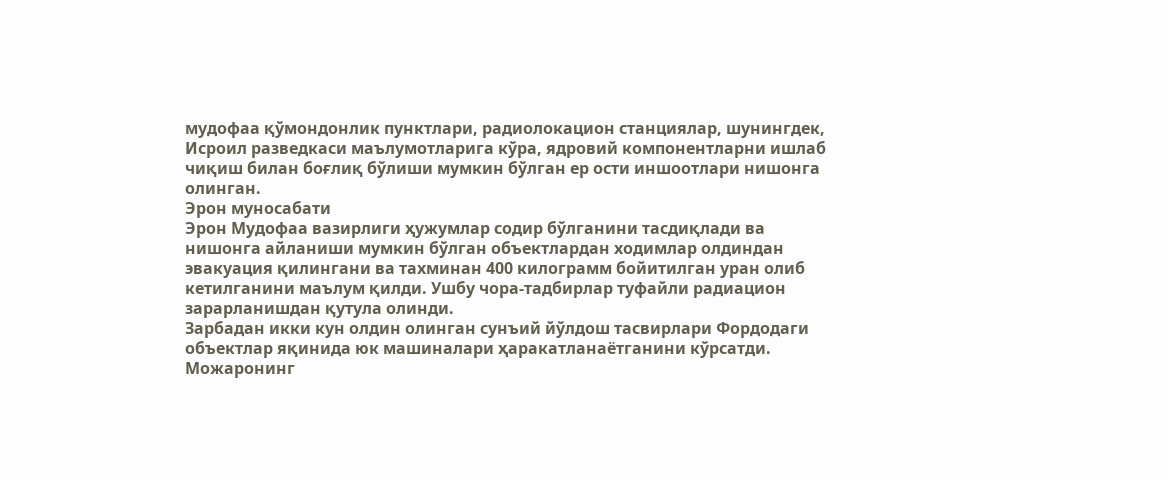мудофаа қўмондонлик пунктлари, радиолокацион станциялар, шунингдек, Исроил разведкаси маълумотларига кўра, ядровий компонентларни ишлаб чиқиш билан боғлиқ бўлиши мумкин бўлган ер ости иншоотлари нишонга олинган.
Эрон муносабати
Эрон Мудофаа вазирлиги ҳужумлар содир бўлганини тасдиқлади ва нишонга айланиши мумкин бўлган объектлардан ходимлар олдиндан эвакуация қилингани ва тахминан 400 килограмм бойитилган уран олиб кетилганини маълум қилди. Ушбу чора-тадбирлар туфайли радиацион зарарланишдан қутула олинди.
Зарбадан икки кун олдин олинган сунъий йўлдош тасвирлари Фордодаги объектлар яқинида юк машиналари ҳаракатланаётганини кўрсатди.
Можаронинг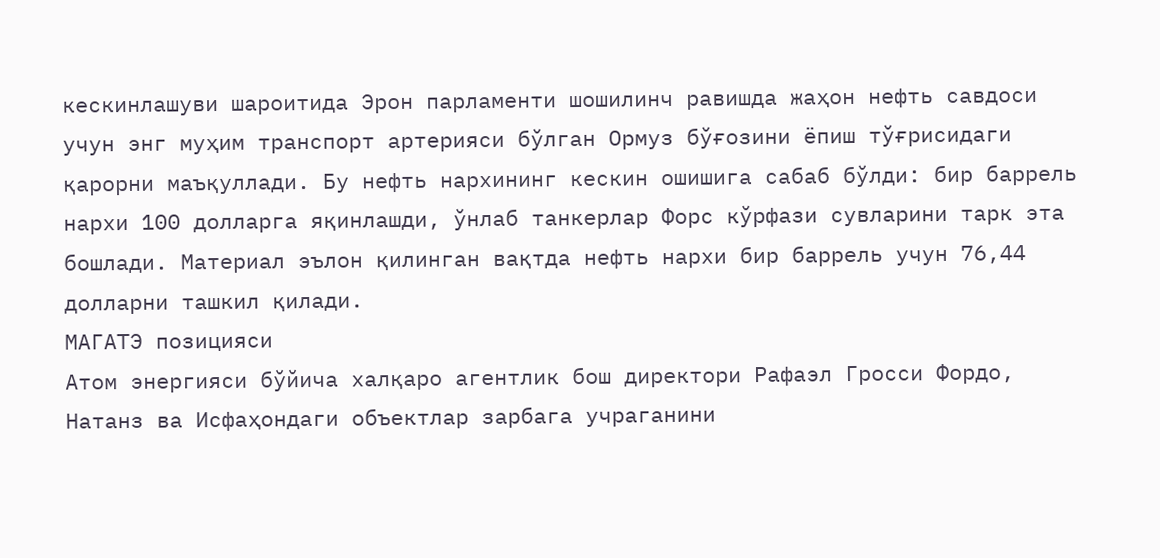кескинлашуви шароитида Эрон парламенти шошилинч равишда жаҳон нефть савдоси учун энг муҳим транспорт артерияси бўлган Ормуз бўғозини ёпиш тўғрисидаги қарорни маъқуллади. Бу нефть нархининг кескин ошишига сабаб бўлди: бир баррель нархи 100 долларга яқинлашди, ўнлаб танкерлар Форс кўрфази сувларини тарк эта бошлади. Материал эълон қилинган вақтда нефть нархи бир баррель учун 76,44 долларни ташкил қилади.
МАГАТЭ позицияси
Атом энергияси бўйича халқаро агентлик бош директори Рафаэл Гросси Фордо, Натанз ва Исфаҳондаги объектлар зарбага учраганини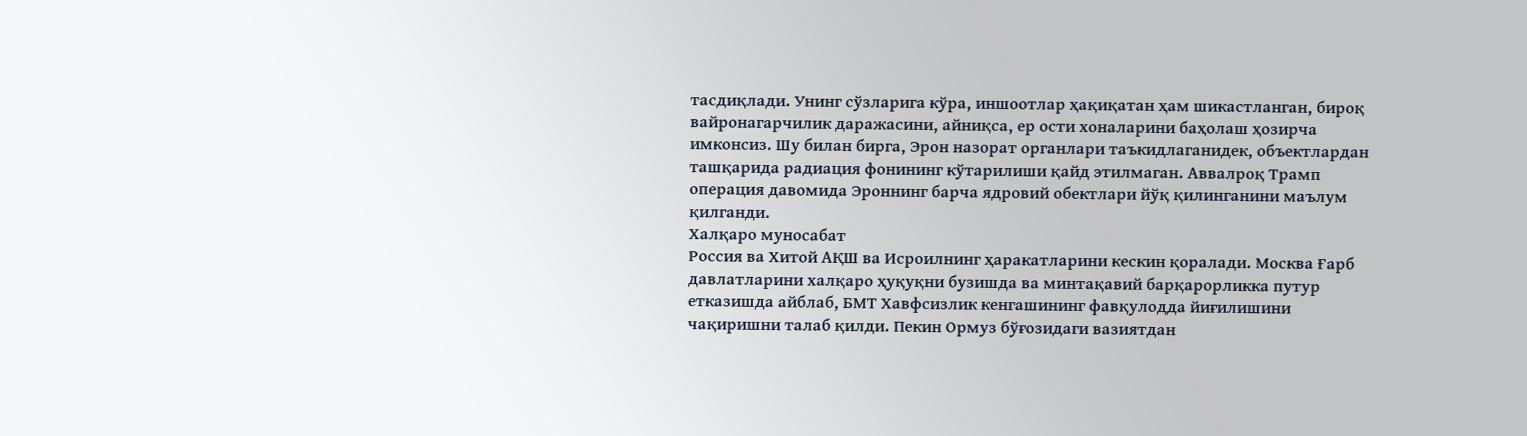тасдиқлади. Унинг сўзларига кўра, иншоотлар ҳақиқатан ҳам шикастланган, бироқ вайронагарчилик даражасини, айниқса, ер ости хоналарини баҳолаш ҳозирча имконсиз. Шу билан бирга, Эрон назорат органлари таъкидлаганидек, объектлардан ташқарида радиация фонининг кўтарилиши қайд этилмаган. Аввалроқ Трамп операция давомида Эроннинг барча ядровий обектлари йўқ қилинганини маълум қилганди.
Халқаро муносабат
Россия ва Хитой АҚШ ва Исроилнинг ҳаракатларини кескин қоралади. Москва Ғарб давлатларини халқаро ҳуқуқни бузишда ва минтақавий барқарорликка путур етказишда айблаб, БМТ Хавфсизлик кенгашининг фавқулодда йиғилишини чақиришни талаб қилди. Пекин Ормуз бўғозидаги вазиятдан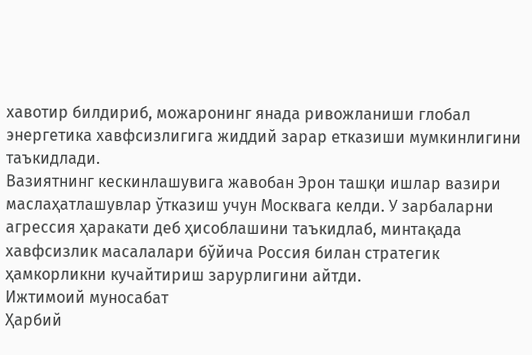хавотир билдириб, можаронинг янада ривожланиши глобал энергетика хавфсизлигига жиддий зарар етказиши мумкинлигини таъкидлади.
Вазиятнинг кескинлашувига жавобан Эрон ташқи ишлар вазири маслаҳатлашувлар ўтказиш учун Москвага келди. У зарбаларни агрессия ҳаракати деб ҳисоблашини таъкидлаб, минтақада хавфсизлик масалалари бўйича Россия билан стратегик ҳамкорликни кучайтириш зарурлигини айтди.
Ижтимоий муносабат
Ҳарбий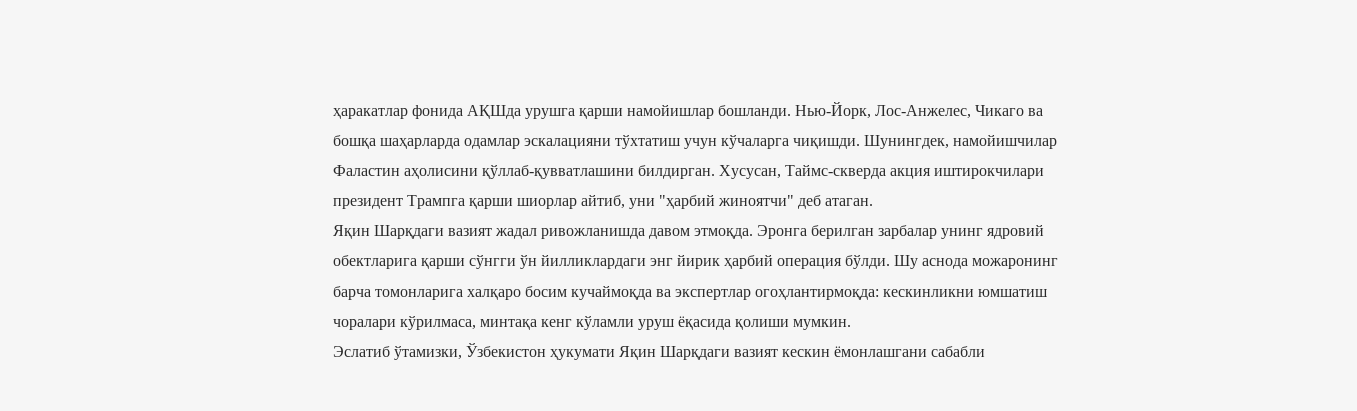ҳаракатлар фонида АҚШда урушга қарши намойишлар бошланди. Нью-Йорк, Лос-Анжелес, Чикаго ва бошқа шаҳарларда одамлар эскалацияни тўхтатиш учун кўчаларга чиқишди. Шунингдек, намойишчилар Фаластин аҳолисини қўллаб-қувватлашини билдирган. Хусусан, Таймс-скверда акция иштирокчилари президент Трампга қарши шиорлар айтиб, уни "ҳарбий жиноятчи" деб атаган.
Яқин Шарқдаги вазият жадал ривожланишда давом этмоқда. Эронга берилган зарбалар унинг ядровий обектларига қарши сўнгги ўн йилликлардаги энг йирик ҳарбий операция бўлди. Шу аснода можаронинг барча томонларига халқаро босим кучаймоқда ва экспертлар огоҳлантирмоқда: кескинликни юмшатиш чоралари кўрилмаса, минтақа кенг кўламли уруш ёқасида қолиши мумкин.
Эслатиб ўтамизки, Ўзбекистон ҳукумати Яқин Шарқдаги вазият кескин ёмонлашгани сабабли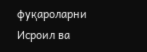фуқароларни Исроил ва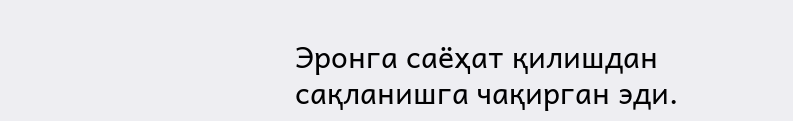Эронга саёҳат қилишдан сақланишга чақирган эди.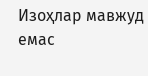Изоҳлар мавжуд емас